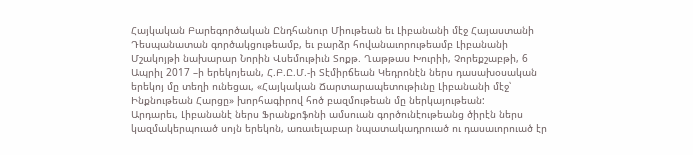Հայկական Բարեգործական Ընդհանուր Միութեան եւ Լիբանանի մէջ Հայաստանի Դեսպանատան գործակցութեամբ, եւ բարձր հովանաւորութեամբ Լիբանանի Մշակոյթի նախարար Նորին Վսեմութիւն Տոքթ. Ղաթթաս Խուրիի, Չորեքշաբթի, 6 Ապրիլ 2017 –ի երեկոյեան, Հ.Բ.Ը.Մ.-ի Տէմիրճեան Կեդրոնէն ներս դասախօսական երեկոյ մը տեղի ունեցաւ, «Հայկական Ճարտարապետութիւնը Լիբանանի մէջ՝ Ինքնութեան Հարցը» խորհագիրով հոծ բազմութեան մը ներկայութեան:
Արդարեւ, Լիբանանէ ներս Ֆրանքոֆոնի ամսուան գործունէութեանց ծիրէն ներս կազմակերպուած սոյն երեկոն, առաւելաբար նպատակադրուած ու դասաւորուած էր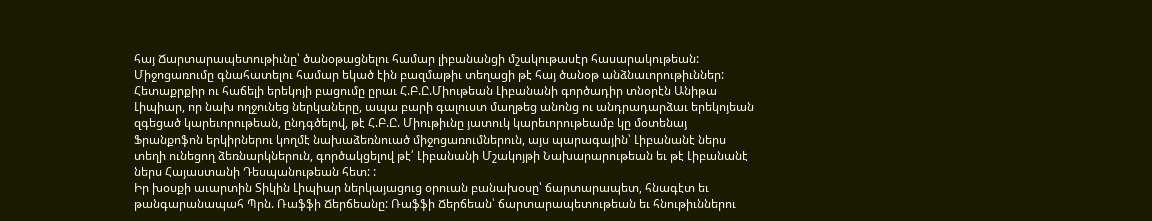հայ Ճարտարապետութիւնը՝ ծանօթացնելու համար լիբանանցի մշակութասէր հասարակութեան: Միջոցառումը գնահատելու համար եկած էին բազմաթիւ տեղացի թէ հայ ծանօթ անձնաւորութիւններ:
Հետաքրքիր ու հաճելի երեկոյի բացումը ըրաւ Հ.Բ.Ը.Միութեան Լիբանանի գործադիր տնօրէն Անիթա Լիպիար, որ նախ ողջունեց ներկաները, ապա բարի գալուստ մաղթեց անոնց ու անդրադարձաւ երեկոյեան զգեցած կարեւորութեան, ընդգծելով, թէ Հ.Բ.Ը. Միութիւնը յատուկ կարեւորութեամբ կը մօտենայ Ֆրանքոֆոն երկիրներու կողմէ նախաձեռնուած միջոցառումներուն, այս պարագային՝ Լիբանանէ ներս տեղի ունեցող ձեռնարկներուն, գործակցելով թէ՛ Լիբանանի Մշակոյթի Նախարարութեան եւ թէ Լիբանանէ ներս Հայաստանի Դեսպանութեան հետ: :
Իր խօսքի աւարտին Տիկին Լիպիար ներկայացուց օրուան բանախօսը՝ ճարտարապետ, հնագէտ եւ թանգարանապահ Պրն. Ռաֆֆի Ճերճեանը: Ռաֆֆի Ճերճեան՝ ճարտարապետութեան եւ հնութիւններու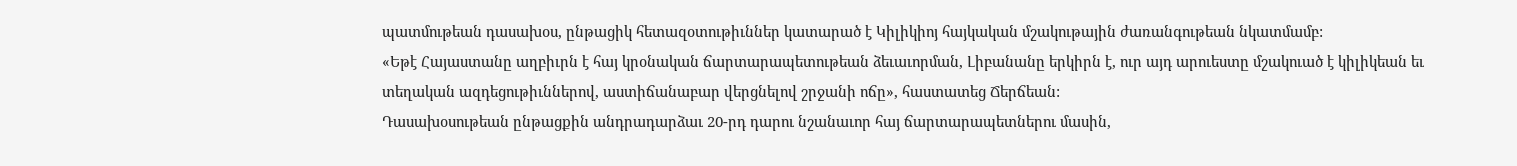պատմութեան դասախօս, ընթացիկ հետազօտութիւններ կատարած է Կիլիկիոյ հայկական մշակութային ժառանգութեան նկատմամբ:
«Եթէ Հայաստանը աղբիւրն է հայ կրօնական ճարտարապետութեան ձեւաւորման, Լիբանանը երկիրն է, ուր այդ արուեստը մշակուած է կիլիկեան եւ տեղական ազդեցութիւններով, աստիճանաբար վերցնելով շրջանի ոճը», հաստատեց Ճերճեան:
Դասախօսութեան ընթացքին անդրադարձաւ 20-րդ դարու նշանաւոր հայ ճարտարապետներու մասին,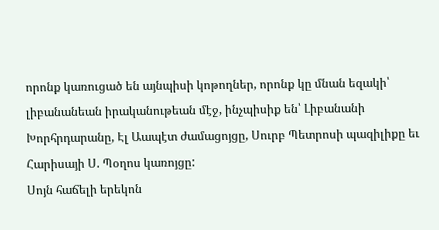որոնք կառուցած են այնպիսի կոթողներ, որոնք կը մնան եզակի՝ լիբանանեան իրականութեան մէջ, ինչպիսիք են՝ Լիբանանի Խորհրդարանը, Էլ Աապէտ ժամացոյցը, Սուրբ Պետրոսի պազիլիքը եւ Հարիսայի Ս. Պօղոս կառոյցը:
Սոյն հաճելի երեկոն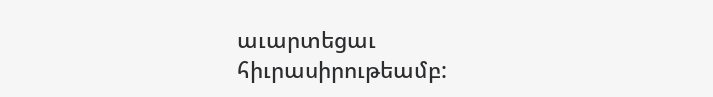աւարտեցաւ հիւրասիրութեամբ: